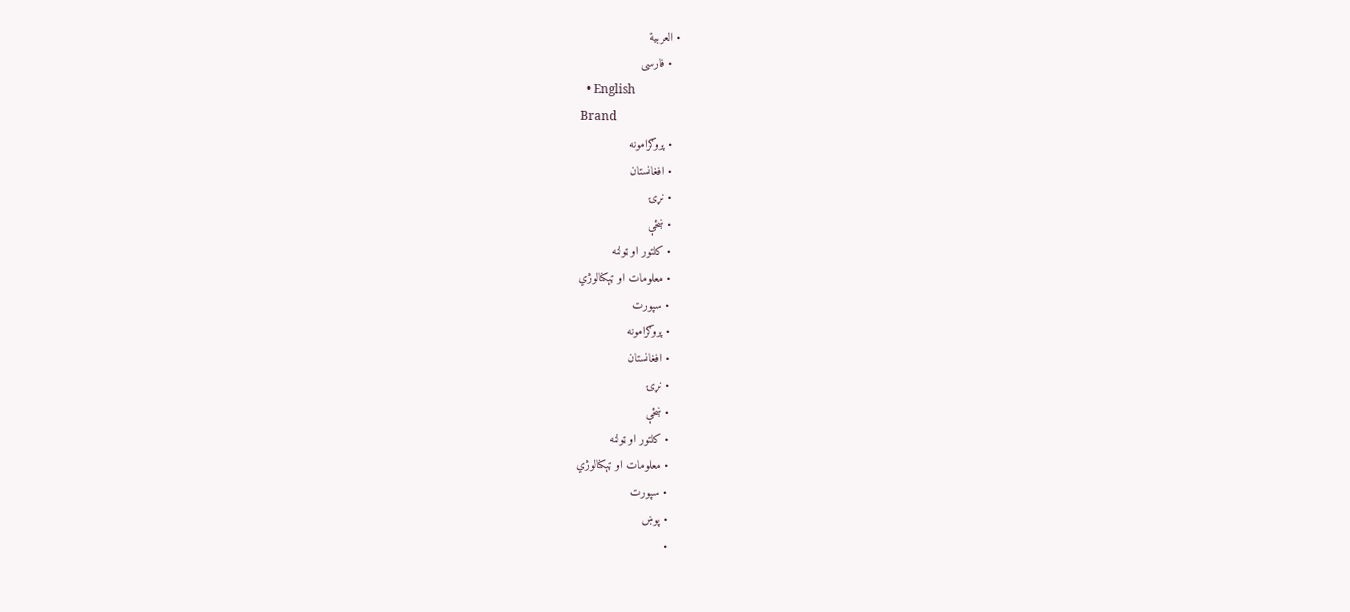• العربية
  • فارسی
  • English
Brand
  • پروګرامونه
  • افغانستان
  • نړۍ
  • ښځې
  • کلتور او ټولنه
  • معلومات او ټېکنالوژي
  • سپورت
  • پروګرامونه
  • افغانستان
  • نړۍ
  • ښځې
  • کلتور او ټولنه
  • معلومات او ټېکنالوژي
  • سپورت
  • پوښ
  •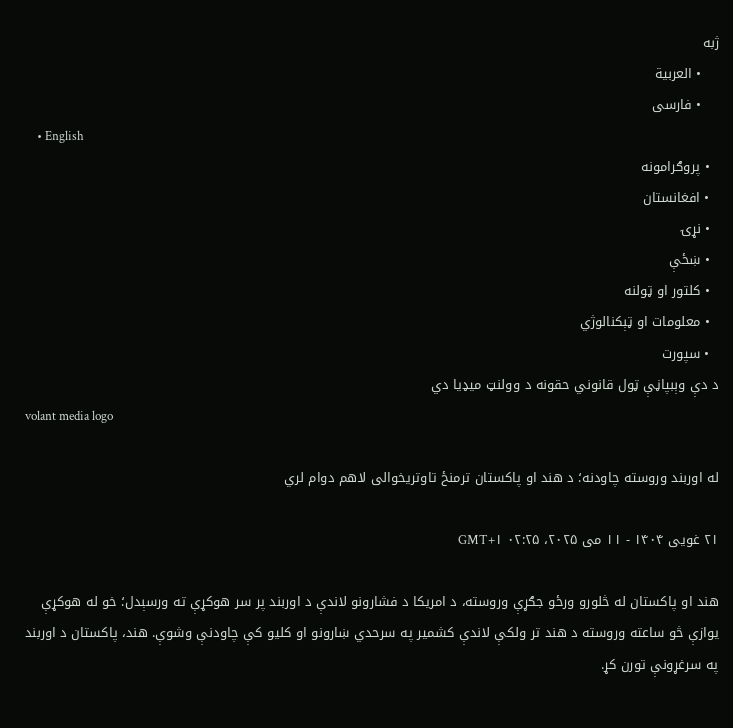ژبه
    • العربية
    • فارسی
    • English
  • پروګرامونه
  • افغانستان
  • نړۍ
  • ښځې
  • کلتور او ټولنه
  • معلومات او ټېکنالوژي
  • سپورت
د دې وېبپاڼې ټول قانوني حقونه د وولنټ میډیا دي
volant media logo

له اوربند وروسته چاودنه؛ د هند او پاکستان ترمنځ تاوتریخوالی لاهم دوام لري

۲۱ غویی ۱۴۰۴ - ۱۱ می ۲۰۲۵، ۰۲:۲۵ GMT+۱

هند او پاکستان له څلورو ورځو جګړې وروسته، د امریکا د فشارونو لاندې د اوربند پر سر هوکړې ته ورسېدل؛ خو له هوکړې یوازې څو ساعته وروسته د هند تر ولکې لاندې کشمیر په سرحدي ښارونو او کلیو کې چاودنې وشوې. هند، پاکستان د اوربند په سرغړونې تورن کړ.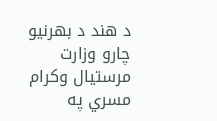د هند د بهرنیو چارو وزارت مرستیال وکرام مسري په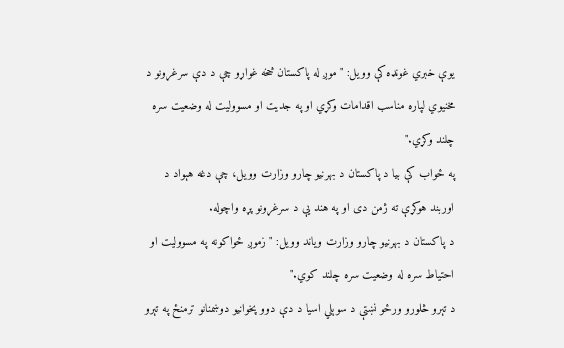یوې خبري غونډه کې وویل: "موږ له پاکستان څخه غواړو چې د دې سرغړونو د مخنیوي لپاره مناسب اقدامات وکړي او په جديت او مسوولیت له وضعیت سره چلند وکړي."
په ځواب کې بیا د پاکستان د بهرنیو چارو وزارت وویل، چې دغه هېواد د اوربند هوکړې ته ژمن دی او په هند یې د سرغړونو پړه‌ واچوله.
د پاکستان د بهرنیو چارو وزارت ویاند وویل: "زموږ ځواکونه په مسوولیت او احتیاط سره له وضعیت سره چلند کوي."
د تېرو څلورو ورځو نښتې د سوېلي اسیا د دې دوو پخوانیو دوښمنانو ترمنځ په تېرو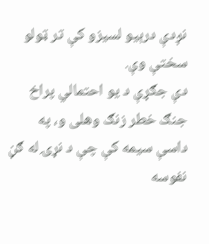نږدې درېیو لسیزو کې تر ټولو سختې وې.
دې جګړې د یو احتمالي پراخ جنګ خطر زنګ وهلی و، په داسې سیمه کې چې د نړۍ له ګڼ نفوسه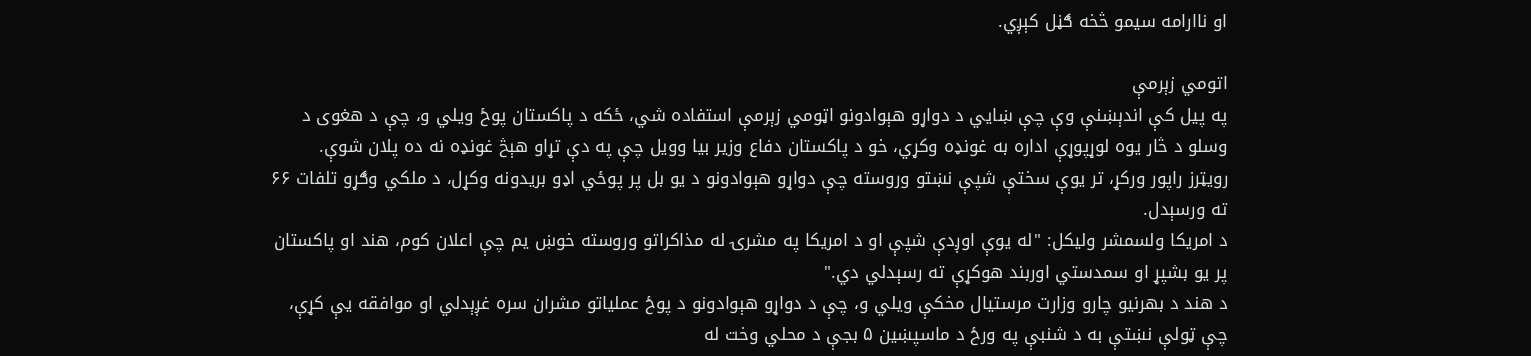او ناارامه سیمو څخه ګڼل کېږي.

اتومي زېرمې
په پیل کې اندېښنې وې چې ښایي د دواړو هېوادونو اټومي زېرمې استفاده شي، ځکه د پاکستان پوځ ویلي و، چې د هغوی د وسلو د څار یوه لوړپوړې اداره به غونډه وکړي، خو د پاکستان دفاع وزیر بیا وویل چې په دې تړاو هېڅ غونډه نه ده پلان شوې.
رویټرز راپور ورکړ، تر یوې سختې شپې نښتو وروسته چې دواړو هېوادونو د یو بل پر پوځي اډو بریدونه وکړل، د ملکي وګړو تلفات ۶۶ ته ورسېدل.
د امریکا ولسمشر ولیکل: "له یوې اوږدې شپې او د امریکا په مشرۍ له مذاکراتو وروسته خوښ یم چې اعلان کوم، هند او پاکستان پر یو بشپړ او سمدستي اوربند هوکړې ته رسېدلي دي."
د هند د بهرنیو چارو وزارت مرستیال مخکې ویلي و، چې د دواړو هېوادونو د پوځ عملیاتو مشران سره غږېدلي او موافقه یې کړې، چې ټولې نښتې به د شنبې په ورځ د ماسپښین ۵ بجې د محلي وخت له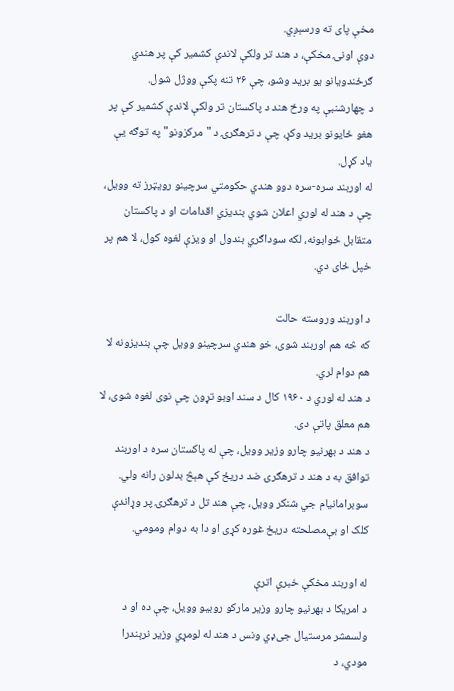مخې پای ته ورسېږي.
دوې اونۍ مخکې، د هند تر ولکې لاندې کشمیر کې پر هندي ګرځندویانو یو برید وشو، چې ۲۶ تنه پکې ووژل شول.
د چهارشنبې په ورځ هند د پاکستان تر ولکې لاندې کشمیر کې پر هغو ځایونو برید وکړ، چې د ترهګرۍ د "مرکزونو" په توګه یې یاد کړل.
له اوربند سره-سره دوو هندي حکومتي سرچینو رویټرز ته وویل، چې د هند له لوري اعلان شوي بندیزي اقدامات او د پاکستان متقابل ځوابونه، لکه سوداګري بندول او ویزې لغوه کول، لا هم پر خپل ځای دي.

د اوربند وروسته حالت
که څه هم اوربند شوی، خو هندي سرچینو وویل چې بندیزونه لا هم دوام لري.
د هند له لوري د ۱۹۶۰ کال د سند اوبو تړون چې نوی لغوه شوی، لا هم معلق پاتې دی.
د هند د بهرنیو چارو وزیر وویل، چې له پاکستان سره د اوربند توافق به د هند د ترهګرۍ ضد دریځ کې هېڅ بدلون رانه ولي.
سوبرامانیام جي شنکر وویل، چې هند تل د ترهګرۍ پر وړاندې کلک او بې‌مصلحته دریځ غوره کړی او دا به دوام ومومي.

له اوربند مخکې خبرې اترې
د امریکا د بهرنیو چارو وزیر مارکو روبیو وویل، چې ده او د ولسمشر مرستیال جی‌ډي ونس د هند له لومړي وزیر نرېندرا مودي، د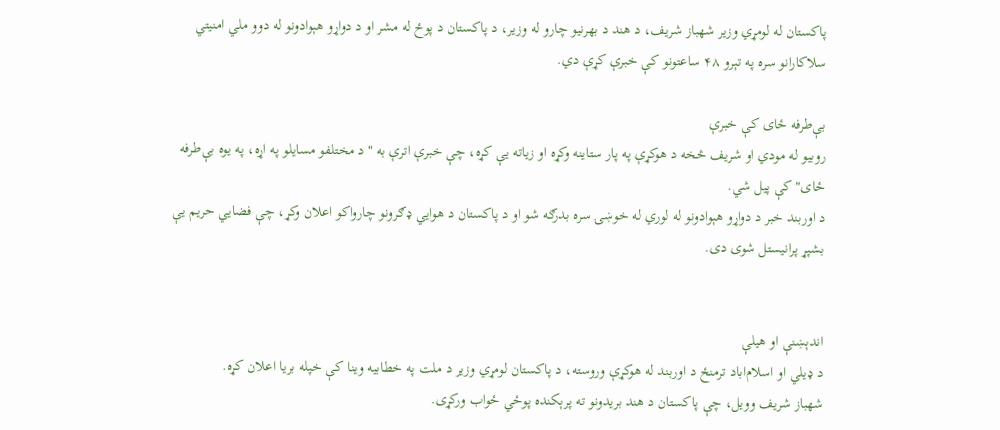پاکستان له لومړي وزیر شهباز شریف، د هند د بهرنیو چارو له وزیر، د پاکستان د پوځ له مشر او د دواړو هېوادونو له دوو ملي امنیتي سلاکارانو سره په تېرو ۴۸ ساعتونو کې خبرې کړې دي.

بې‌طرفه ځای کې خبرې
روبیو له مودي او شریف څخه د هوکړې په پار ستاینه وکړه او زیاته یې کړه، چې خبرې اترې به "د مختلفو مسایلو په اړه، په یوه بې‌طرفه ځای" کې پیل شي.
د اوربند خبر د دواړو هېوادونو له لوري له خوښۍ سره بدرګه شو او د پاکستان د هوايي ډګرونو چارواکو اعلان وکړ، چې فضایي حریم یې بشپړ پرانیستل شوی دی.


اندېښنې او هیلې
د ډیلي او اسلام‌اباد ترمنځ د اوربند له هوکړې وروسته، د پاکستان لومړي وزیر د ملت په خطابیه وینا کې خپله بریا اعلان کړه.
شهباز شریف وویل، چې پاکستان د هند بریدونو ته پرېکنده پوځي ځواب ورکړی.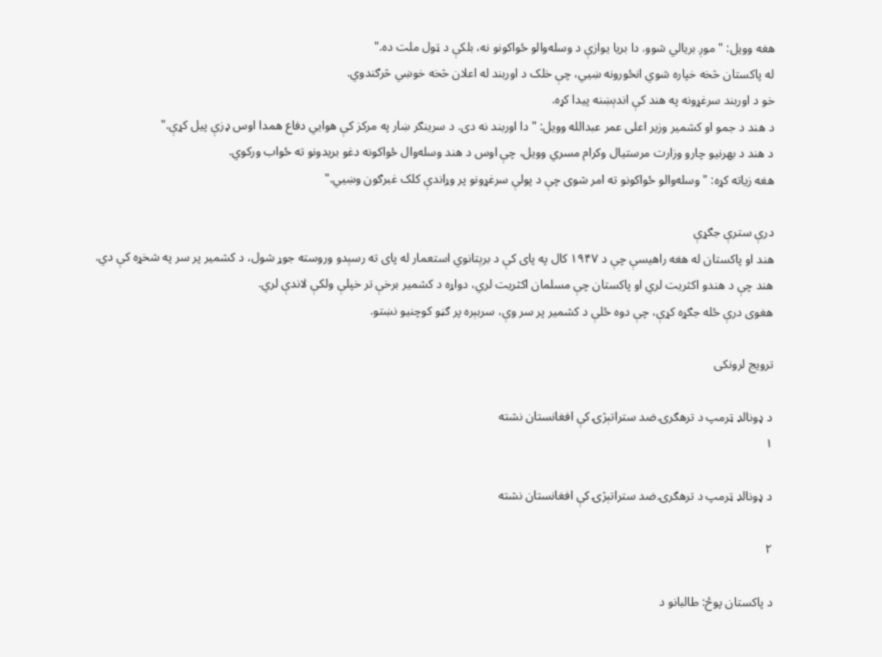هغه وویل: "موږ بریالي شوو. دا بریا یوازې د وسله‌والو ځواکونو نه، بلکې د ټول ملت ده."
له پاکستان څخه خپاره شوي انځورونه ښيي، چې خلک د اوربند له اعلان څخه خوښي څرګندوي.
خو د اوربند سرغړونه په هند کې اندېښنه پیدا کړه.
د هند د جمو او کشمیر وزیر اعلی عمر عبدالله وویل: "دا اوربند نه دی. د سرینګر ښار په مرکز کې هوايي دفاع همدا اوس ډزې پیل کړې."
د هند د بهرنیو چارو وزارت مرستیال وکرام مسري وویل، چې اوس د هند وسله‌وال ځواکونه دغو بریدونو ته ځواب ورکوي.
هغه زیاته کړه: "وسله‌والو ځواکونو ته امر شوی چې د پولې سرغړونو پر وړاندې کلک غبرګون وښيي."

درې سترې جګړې
هند او پاکستان له هغه راهیسې چې د ۱۹۴۷ کال په پای کې د برېتانوي استعمار له پای ته رسېدو وروسته جوړ شول، د کشمیر پر سر په شخړه کې دي.
هند چې د هندو اکثریت لري او پاکستان چې مسلمان اکثریت لري، دواړه د کشمیر برخې تر خپلې ولکې لاندې لري.
هغوی درې ځله جګړه کړې، چې دوه ځلې د کشمیر پر سر وې، سربېره پر ګڼو کوچنیو نښتو.

ترویج لرونکی

د ډونالډ ټرمپ د ترهګرۍ ضد ستراتېژۍ کې افغانستان نشته
۱

د ډونالډ ټرمپ د ترهګرۍ ضد ستراتېژۍ کې افغانستان نشته

۲

د پاکستان پوځ: طالبانو د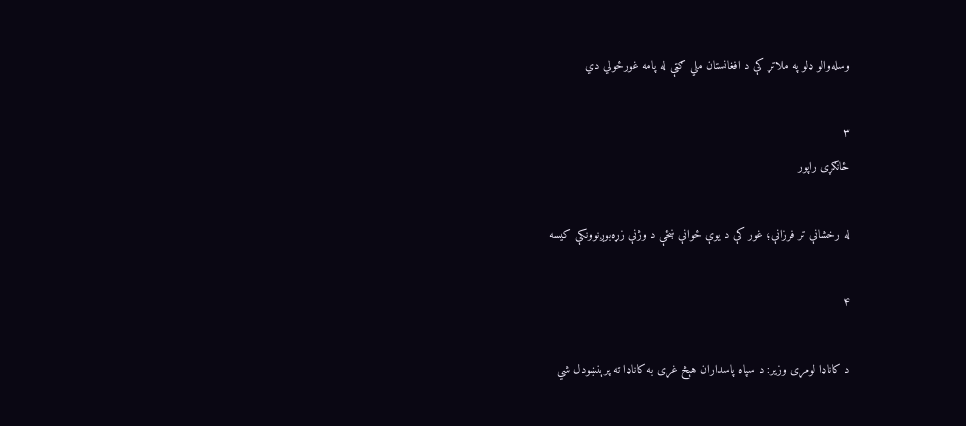وسله‌والو ډلو په ملاتړ کې د افغانستان ملي ګټې له پامه غورځولي دي

۳
ځانګړی راپور

له رخشانې تر فرزانې؛ غور کې د یوې ځوانې ښځې د وژنې زړه‌بوږنوونکې کیسه

۴

د کاناډا لومړی وزیر: د سپاه پاسداران هېڅ غړی به کاناډا ته پرېنښودل شي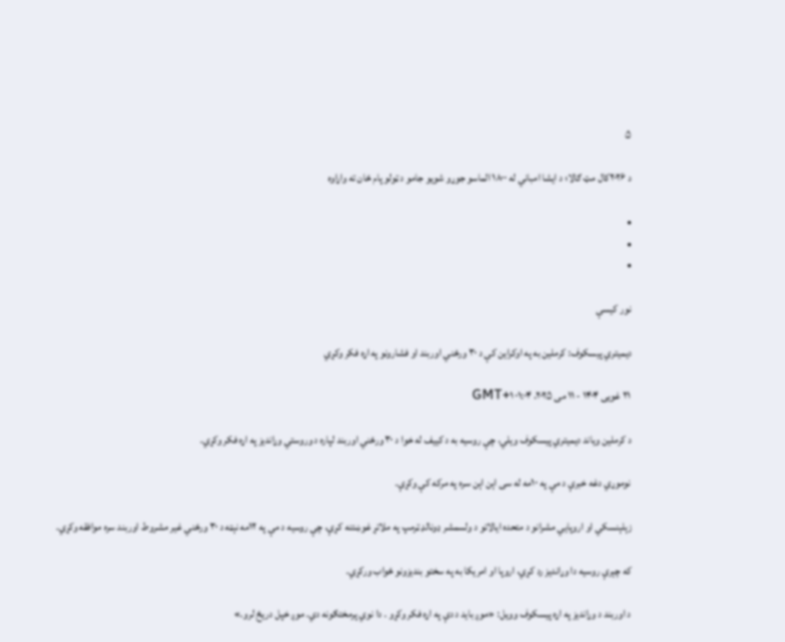۵

د ۲۰۲۶کال مټ ګالا؛ د ایشا امباني له ۱۸۰۰ الماسو جوړو شويو جامو د ټولو پام ځان ته واړاوه

•
•
•

نور کیسې

دیمیتري پیسکوف: کرملین به په اوکراین کې د ۳۰ ورځني اوربند او فشارونو په اړه فکر وکړي

۲۱ غویی ۱۴۰۴ - ۱۱ می ۲۰۲۵، ۰۱:۰۴ GMT+۱

د کرملین ویاند دیمیتري پیسکوف ویلي، چې روسیه به د کییف له خوا د ۳۰ ورځني اوربند لپاره د وروستي وړاندیز په اړه فکر وکړي.

نوموړي دغه خبرې د مې په ۱۰مه له سی اېن اېن سره په مرکه کې وکړې.

زېلېنسکي او اروپایي مشرانو د متحده ایالاتو د ولسمشر ډونالډ ټرمپ په ملاتړ غوښتنه کړې، چې روسیه د مې په ۱۲مه نېټه د ۳۰ ورځني غیر مشروط اوربند سره موافقه وکړي.

که چېرې روسیه دا وړاندیز رد کړي، اروپا او امریکا به په سختو بندیزونو ځواب ورکړي.

د اوربند د وړاندیز په اړه پیسکوف وویل: «موږ باید د دې په اړه فکر وکړو . دا نوي پرمختګونه دي. موږ خپل دریځ لرو.»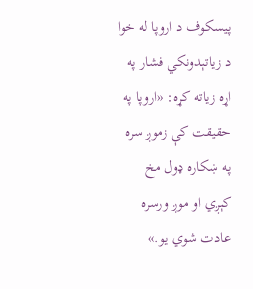پیسکوف د اروپا له خوا د زیاتېدونکي فشار په اړه زیاته کړه: «اروپا په حقیقت کې زموږ سره په ښکاره ډول مخ کېږي او موږ ورسره عادت شوي یو.»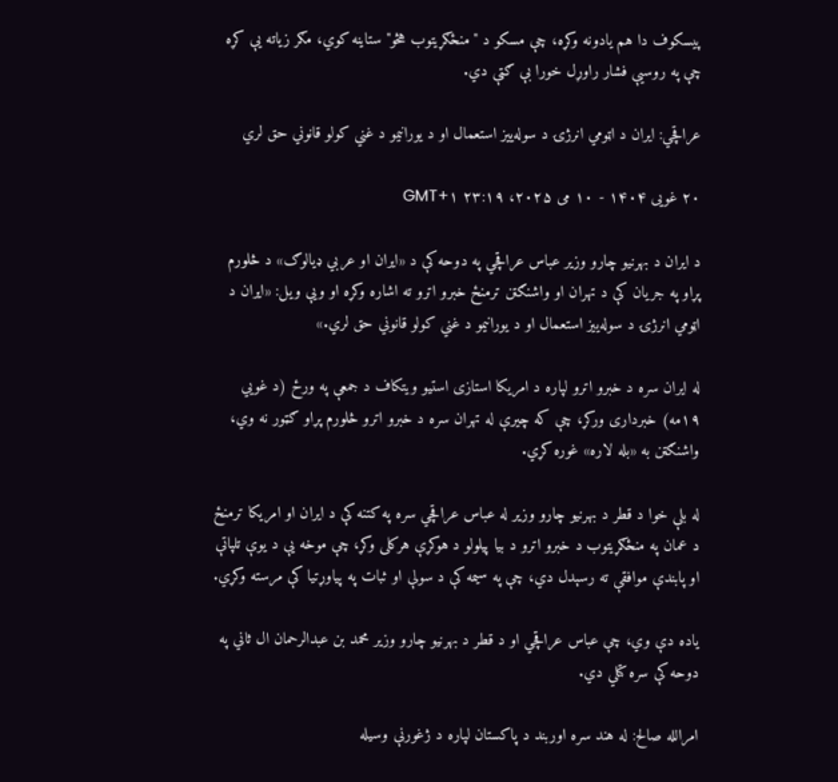پیسکوف دا هم یادونه وکړه، چې مسکو د "منځګړیتوب هڅو" ستاینه کوي، مګر زیاته یې کړه چې په روسیې فشار راوړل خورا بې ګټې دي.

عراقچي: ایران د اټومي انرژۍ د سوله‌ییز استعمال او د یورانیمو د غني کولو قانوني حق لري

۲۰ غویی ۱۴۰۴ - ۱۰ می ۲۰۲۵، ۲۳:۱۹ GMT+۱

د ایران د بهرنیو چارو وزیر عباس عراقچي په دوحه کې د «ایران او عربي ډیالوګ» د څلورم پړاو په جریان کې د تهران او واشنګټن ترمنځ خبرو اترو ته اشاره وکړه او ویې ویل: «ایران د اټومي انرژۍ د سوله‌ییز استعمال او د یورانیمو د غني کولو قانوني حق لري.»

له ایران سره د خبرو اترو لپاره د امریکا استازی استیو ویتکاف د جمعې په ورځ (د غويي ۱۹مه) خبرداری ورکړ، چې که چیرې له تهران سره د خبرو اترو څلورم پړاو ګټور نه وي، واشنګټن به «بله لاره» غوره کړي.

له بلې خوا د قطر د بهرنیو چارو وزیر له عباس عراقچي سره په کتنه کې د ایران او امریکا ترمنځ د عمان په منځګړیتوب د خبرو اترو د بیا پیلولو د هوکړې هرکلی وکړ، چې موخه یې د یوې تلپاتې او پابندې موافقې ته رسېدل دي، چې په سیمه کې د سولې او ثبات په پیاوړتیا کې مرسته وکړي.

یاده دې وي، چې عباس عراقچي او د قطر د بهرنیو چارو وزیر محمد بن عبدالرحمان ال ثاني په دوحه کې سره کتلي دي.

امرالله صالح: له هند سره اوربند د پاکستان لپاره د ژغورنې وسیله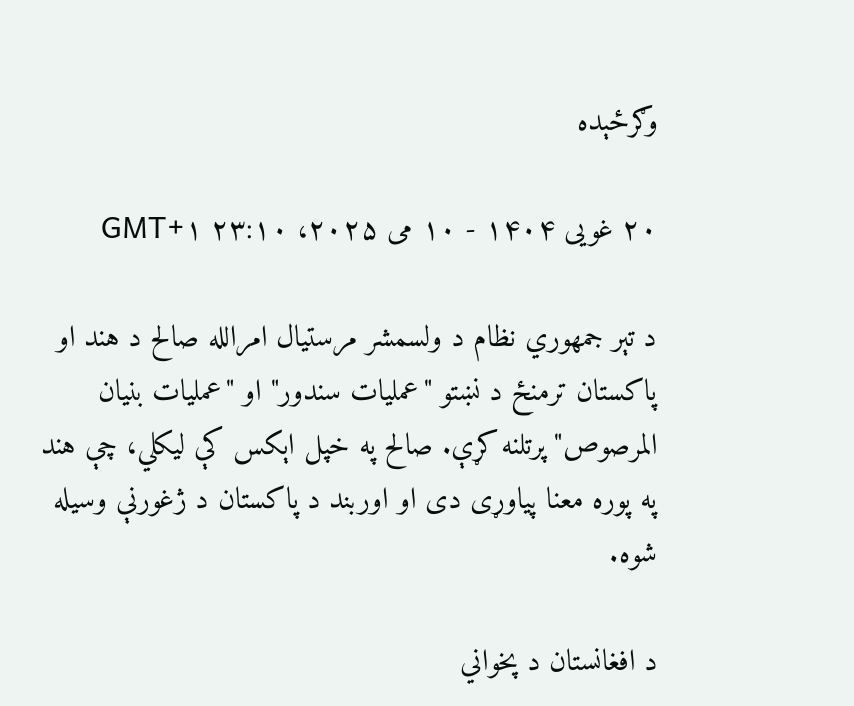وګرځېده

۲۰ غویی ۱۴۰۴ - ۱۰ می ۲۰۲۵، ۲۳:۱۰ GMT+۱

د تېر جمهوري نظام د ولسمشر مرستیال امرالله صالح د هند او پاکستان ترمنځ د نښتو "عملیات سندور" او "عملیات بنیان المرصوص" پرتلنه کړې. صالح په خپل اېکس کې لیکلي، چې هند په پوره معنا پياوړی دی او اوربند د پاکستان د ژغورنې وسیله شوه.

د افغانستان د پخواني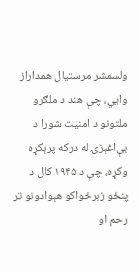ولسمشر مرستیال همداراز وایي، چې هند د ملګرو ملتونو د امنیت شورا د بې‌اغېزۍ له درکه پرېکړه وکړه، چې د ۱۹۴۵ کال د پنځو زبرځواکو هېوادونو تر رحم او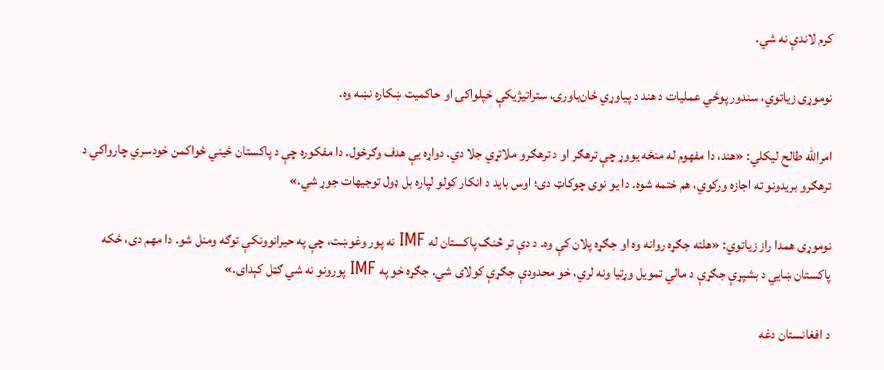کرم لاندې نه شي.

نوموړی زیاتوي، سندور پوځي عملیات د هند د پیاوړي ځان‌باورۍ، ستراتیژیکې خپلواکۍ او حاکمیت ښکاره نښه وه.

امرالله طالح لیکلي: «هند، دا مفهوم له منځه یووړ چې ترهګر او د ترهګرو ملاتړي جلا دي. دواړه یې هدف وګرځول. دا مفکوره چې د پاکستان ځیني ځواکمن خودسري چارواکي د ترهګرو بریدونو ته اجازه ورکوي، هم ختمه شوه. دا یو نوی چوکاټ دی؛ اوس باید د انکار کولو لپاره بل ډول توجیهات جوړ شي.»

نوموړی همدا راز زیاتوي: «هلته جګړه روانه وه او جګړه پلان کې وه. د دې تر څنګ پاکستان له IMF نه پور وغوښت، چې په حیرانوونکې توګه ومنل شو. دا مهم دی، ځکه پاکستان ښایي د بشپړې جګړې د مالي تمویل وړتیا ونه لري، خو محدودې جګړې کولای شي. جګړه خو په IMF پورونو نه شي ګټل کېدای.»

د افغانستان دغه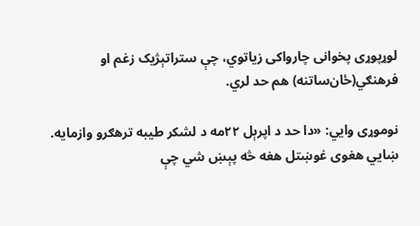لوړپوړی پخوانی چارواکی زیاتوي، چې ستراتېژیک زغم او فرهنګي(ځان‌ساتنه) هم حد لري.

نوموړی وایي: «دا حد د اپرېل ۲۲مه د لشکر طیبه ترهګرو وازمایه. ښایي هغوی غوښتل هغه څه پېښ شي چې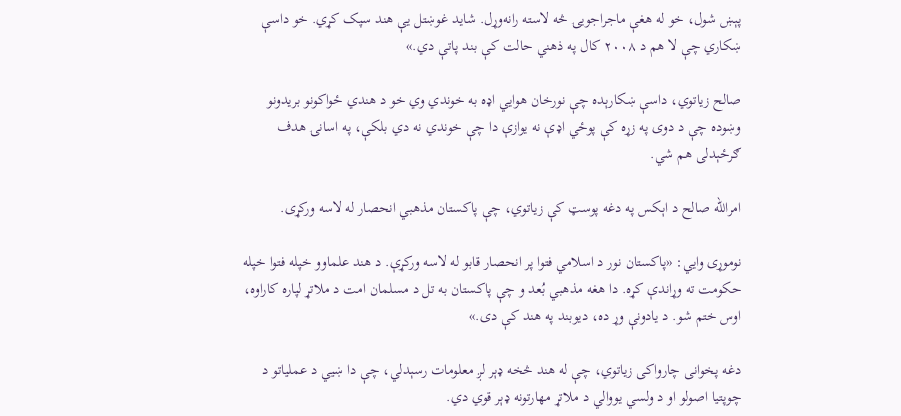پېښ شول، خو له هغې ماجراجویۍ څه لاسته رانه‌وړل. شاید غوښتل یې هند سپک کړي. خو داسې ښکاري چې لا هم د ۲۰۰۸ کال په ذهني حالت کې بند پاتې دي.»

صالح زیاتوي، داسې ښکارېده چې نورخان هوایي اډه به خوندي وي خو د هندي ځواکونو بریدونو وښوده چې د دوی په زړه کې پوځي اډې نه یوازې دا چې خوندي نه دي بلکې، په اسانۍ هدف ګرځېدلی هم شي.

امرالله صالح د اېکس په دغه پوسټ کې زیاتوي، چې پاکستان مذهبي انحصار له لاسه ورکړی.

نوموړی وایي: «پاکستان نور د اسلامي فتوا پر انحصار قابو له لاسه ورکړې. د هند علماوو خپله فتوا خپله حکومت ته وړاندې کړه. دا هغه مذهبي بُعد و چې پاکستان به تل د مسلمان امت د ملاتړ لپاره کاراوه، اوس ختم شو. د یادونې وړ ده، دیوبند په هند کې دی.»

دغه پخوانی چارواکی زیاتوي، چې له هند څخه ډېر لږ معلومات رسېدلي، چې دا ښيي د عملیاتو د چوپتیا اصولو او د ولسي یووالي د ملاتړ مهارتونه ډېر قوي دي.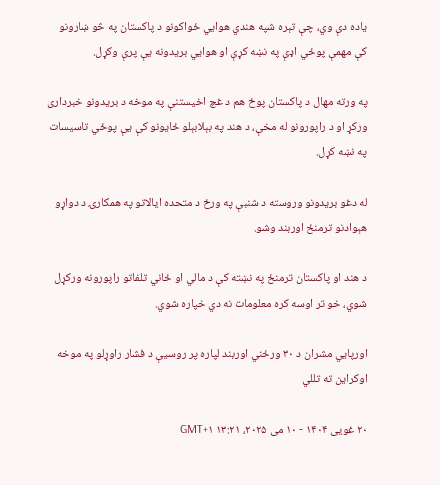یاده دې وي، چې تېره شپه هندي هوایي ځواکونو د پاکستان په څو ښارونو کې مهمې پوځي اډې په نښه کړې او هوایي بریدونه یې پرې وکړل.

په ورته مهال د پاکستان پوځ هم د غچ اخیستنې په موخه د بریدونو خبرداری ورکړ او د راپورونو له مخې، د هند په بېلابېلو ځایونو کې یې پوځي تاسیسات په نښه کړل.

له دغو بریدونو وروسته د شنبې په ورځ د متحده ایالاتو په همکارۍ د دواړو هېوادنو ترمنځ اوربند وشو.

د هند او پاکستان ترمنځ په نښته کې د مالي او ځاني تلفاتو راپورونه ورکړل شوي، خو تر اوسه کره معلومات نه دي خپاره شوي.

اورپايي مشران د ۳۰ ورځني اوربند لپاره پر روسیې د فشار راوړلو په موخه اوکراین ته تللي

۲۰ غویی ۱۴۰۴ - ۱۰ می ۲۰۲۵، ۱۳:۲۱ GMT+۱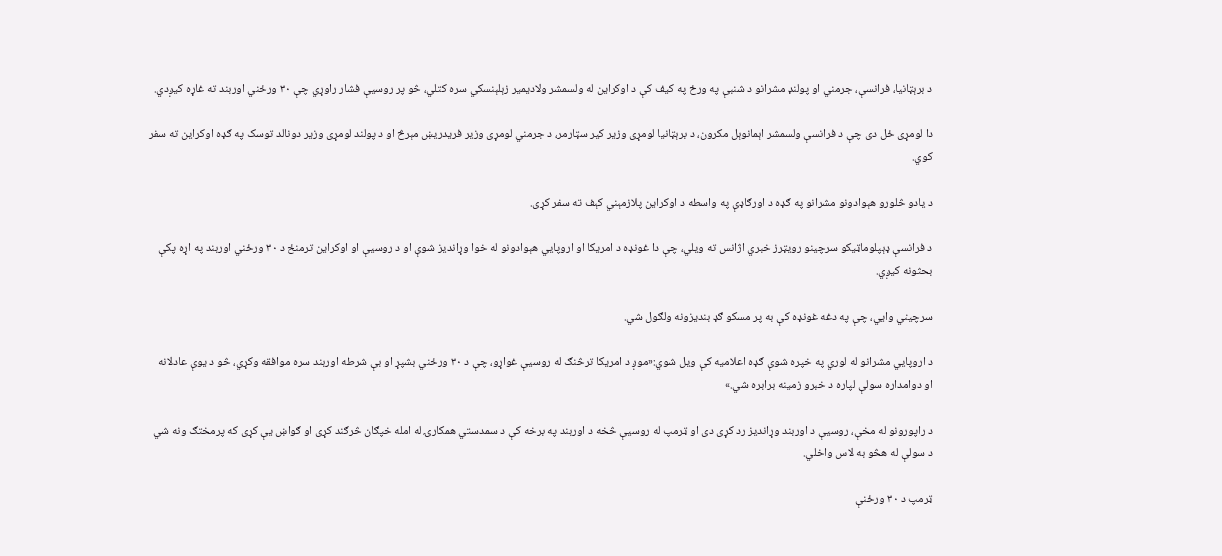د برېټانیا، فرانسې، جرمني او پولنډ مشرانو د شنبې په ورځ په کیف کې د اوکراین له ولسمشر ولادیمیر زېلېنسکي سره کتلي، څو پر روسیې فشار راوړي چې ۳۰ ورځني اوربند ته غاړه کیږدي.

دا لومړی ځل دی چې د فرانسې ولسمشر اېمانوېل مکرون، د برېټانیا لومړی وزیر کیر سټارمر، د جرمني لومړی وزیر فریدریښ مېرڅ او د پولند لومړی وزیر دونالد توسک په ګډه اوکراین ته سفر کوي.

د یادو څلورو هېوادونو مشرانو په ګډه د اورګاډې په واسطه د اوکراین پلازمېني کېف ته سفر کړی.

د فرانسې ډېپلوماټیکو سرچینو رویټرز خبري اژانس ته ویلي، چې دا غونډه د امریکا او اروپايي هېوادونو له خوا وړاندیز شوې او د روسیې او اوکراین ترمنځ د ۳۰ ورځني اوربند په اړه پکې بحثونه کیږي.

سرچیني وايي، چې په دغه غونډه کې به پر مسکو ګډ بندیزونه ولګول شي.

د اروپايي مشرانو له لوري په خپره شوې ګډه اعلامیه کې ویل شوي:«موږ د امریکا ترڅنګ له روسیې غواړو، چې د ۳۰ ورځني بشپړ او بې شرطه اوربند سره موافقه وکړي، څو د یوې عادلانه او دوامداره سولې لپاره د خبرو زمینه برابره شي.»

د راپورونو له مخې، روسیې د اوربند وړاندیز رد کړی دی او ټرمپ له روسیې څخه د اوربند په برخه کې د سمدستي همکارۍ له امله خپګان څرګند کړی او ګواښ یې کړی که پرمختګ ونه شي د سولې له هڅو به لاس واخلي.

ټرمپ د ۳۰ ورځنې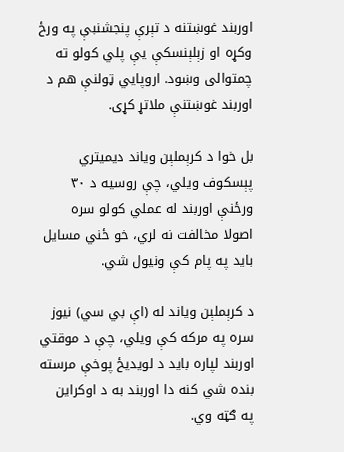اوربند غوښتنه د تېرې پنجشنبې په ورځ وکړه او زېلېنسکې یې پلي کولو ته چمتوالی وښود. اروپايي ټولنې هم د اوربند غوښتنې ملاتړ کړی.

بل خوا د کرېملېن ویاند دیمیتري پېسکوف ویلي، چې روسیه د ۳۰ ورځنې اوربند له عملي کولو سره اصولا مخالفت نه لري، خو ځني مسایل باید په پام کې ونیول شي.

د کرېملېن ویاند له (اې بي سي) نیوز سره په مرکه کې ویلي، چې د موقتي اوربند لپاره باید د لویدیځ پوخې مرسته بنده شي کنه دا اوربند به د اوکراین په ګټه وي.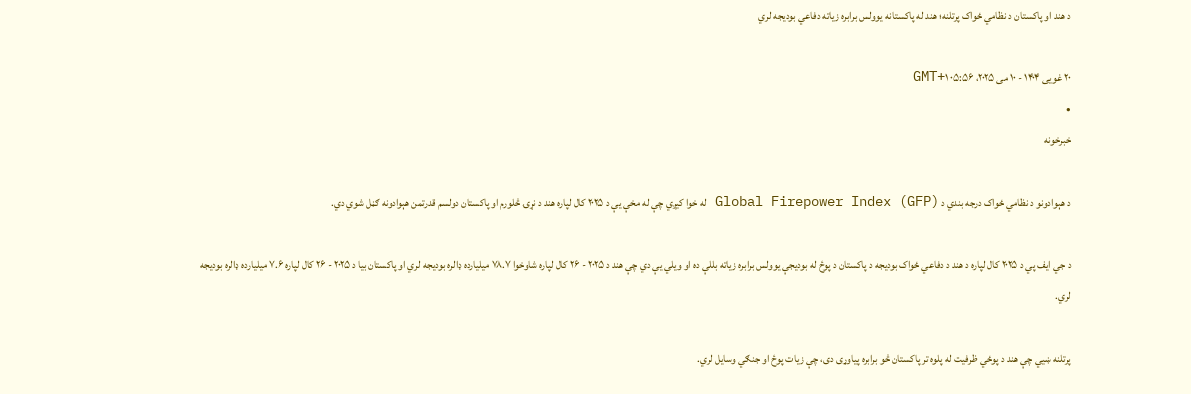د هند او پاکستان د نظامي ځواک پرتلنه؛ هند له پاکستانه یوولس برابره زیاته دفاعي بودیجه لري

۲۰ غویی ۱۴۰۴ - ۱۰ می ۲۰۲۵، ۰۵:۵۶ GMT+۱
•
خبرخونه

د هېوادونو د نظامي ځواک درجه بندي د Global Firepower Index (GFP) له خوا کیږي چې له مخې یې د ۲۰۲۵ کال لپاره هند د نړۍ څلورم او پاکستان دولسم قدرتمن هېوادونه ګڼل شوي دي.

د جي ایف پي د ۲۰۲۵ کال لپاره د هند د دفاعي ځواک بودیجه د پاکستان د پوځ له بودیجې یوولس برابره زیاته بللې ده او ویلي یې دي چې هند د ۲۰۲۵ - ۲۶ کال لپاره شاوخوا ۷۸.۷ میلیارده ډالره بودیجه لري او پاکستان بیا د ۲۰۲۵ - ۲۶ کال لپاره ۷.۶ میلیارده ډالره بودیجه لري.

پرتلنه ښيي چې هند د پوځي ظرفیت له پلوه تر پاکستان څو برابره پیاوړی دی، چې زیات پوځ او جنګي وسایل لري.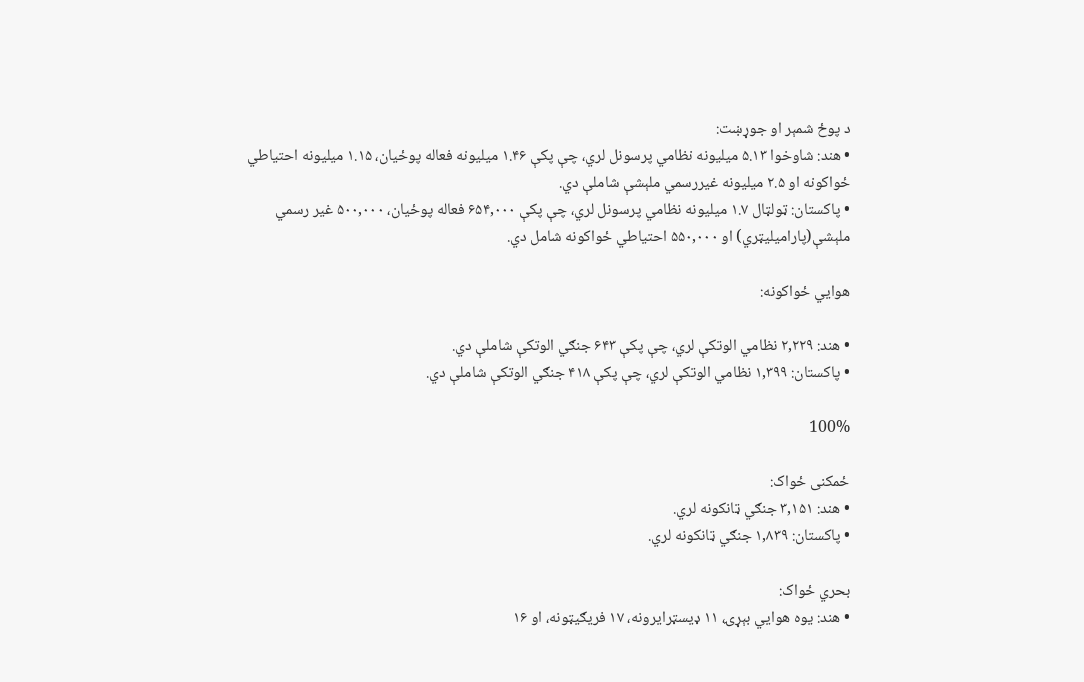د پوځ شمېر او جوړښت:
• هند: شاوخوا ۵.۱۳ میلیونه نظامي پرسونل لري، چې پکې ۱.۴۶ میلیونه فعاله پوځیان، ۱.۱۵ میلیونه احتیاطي ځواکونه او ۲.۵ میلیونه غیررسمي ملېشې شاملې دي.
• پاکستان: ټولټال ۱.۷ میلیونه نظامي پرسونل لري، چې پکې ۶۵۴,۰۰۰ فعاله پوځیان، ۵۰۰,۰۰۰ غیر رسمي ملېشې(پارامیلیټري) او ۵۵۰,۰۰۰ احتیاطي ځواکونه شامل دي.

هوايي ځواکونه:

• هند: ۲,۲۲۹ نظامي الوتکې لري، چې پکې ۶۴۳ جنګي الوتکې شاملې دي.
• پاکستان: ۱,۳۹۹ نظامي الوتکې لري، چې پکې ۴۱۸ جنګي الوتکې شاملې دي.

100%

ځمکنی ځواک:
• هند: ۳,۱۵۱ جنګي ټانکونه لري.
• پاکستان: ۱,۸۳۹ جنګي ټانکونه لري.

بحري ځواک:
• هند: یوه هوایي بېړۍ، ۱۱ ډیسټرایرونه، ۱۷ فریګیټونه، او ۱۶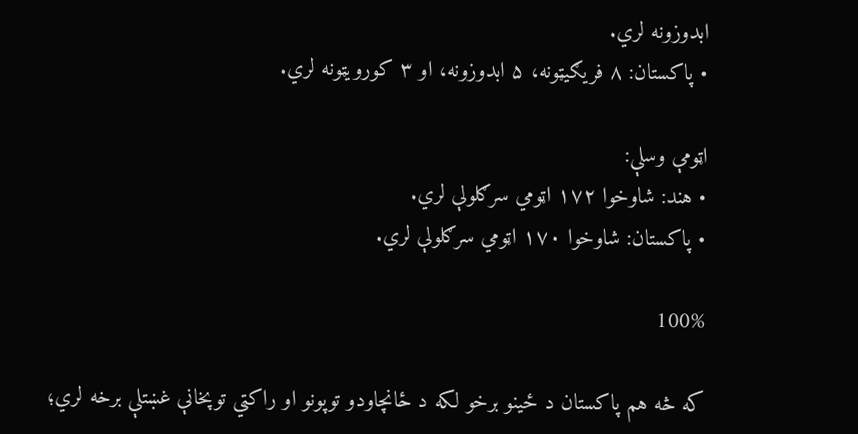ابدوزونه لري.
• پاکستان: ۸ فریګیټونه، ۵ ابدوزونه، او ۳ کورویټونه لري.

اټومې وسلې:
• هند: شاوخوا ۱۷۲ اټومي سرګلولې لري.
• پاکستان: شاوخوا ۱۷۰ اټومي سرګلولې لري.

100%

که څه هم پاکستان د ځینو برخو لکه د ځانچاودو توپونو او راکټي توپخانې غښتلې برخه لري؛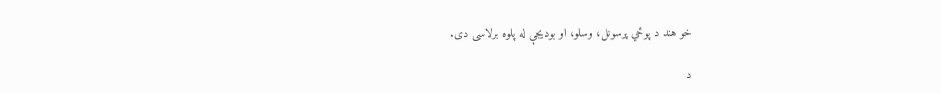خو هند د پوځي پرسونل، وسلو، او بودیجې له پلوه برلاسی دی.

د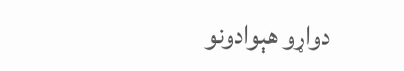دواړو هېوادونو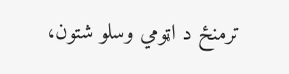ترمنځ د اټومي وسلو شتون،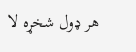هر ډول شخړه لا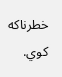خطرناکه کوي.